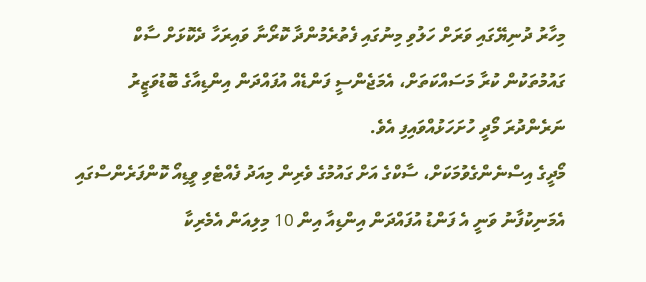މިހާރު ދުނިޔޭގައި ވަރަށް ހަލުވި މިނުގައި ފެތުރެމުންދާ ކޮރޯނާ ވައިރަހާ ދެކޮޅަށް ސާކް ގައުމުތަކުން ކުރާ މަސައްކަތަށް، އެމަޖެންސީ ފަންޑެއް އުފައްދަން އިންޑިއާގެ ބޮޑުވަޒީރު ނަރެންދުރަ މޯދީ ހުށަހަޅުއްވައިފި އެވެ.
މޯދީގެ އިސްނެންގެވުމަކަށް، ސާކްގެ އަށް ގައުމުގެ ވެރިން މިއަދު ފެއްޓެވި ވީޑިއޯ ކޮންފަރެންސްގައި އެމަނިކުފާނު ވަނީ އެ ފަންޑު އުފައްދަން އިންޑިއާ އިން 10 މިލިއަން އެމެރިކާ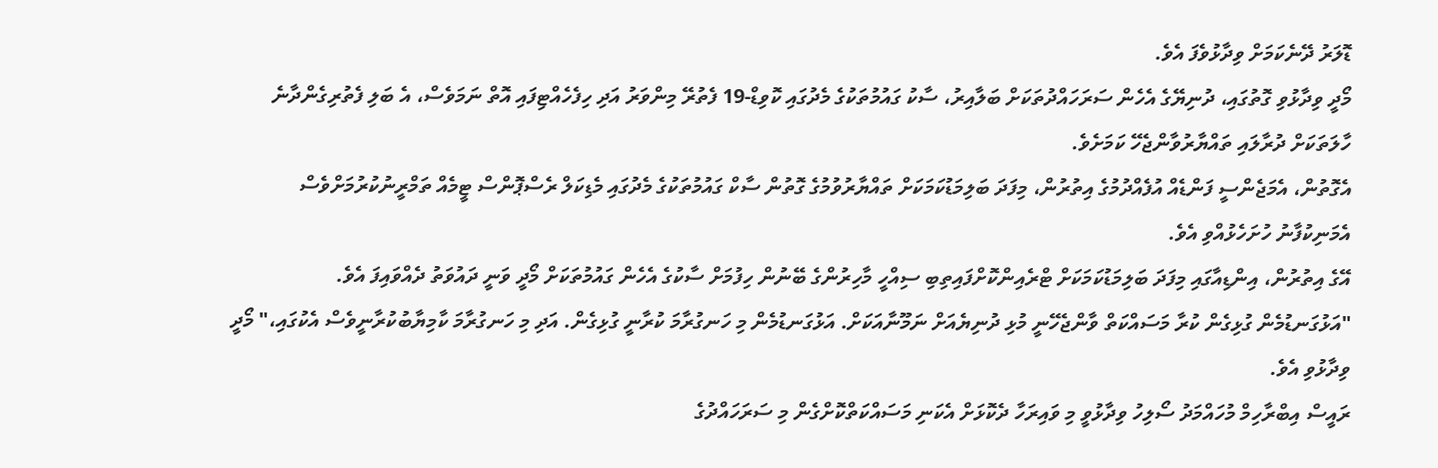ޑޮލަރު ދޭނެކަމަށް ވިދާޅުވެފަ އެވެ.
މޯދީ ވިދާޅުވި ގޮތުގައި، ދުނިޔޭގެ އެހެން ސަރަހައްދުތަކަށް ބަލާއިރު، ސާކު ގައުމުތަކުގެ މެދުގައި ކޮވިޑް-19 ފެތުރޭ މިންވަރު އަދި ހިފެހެއްޓިފައި އޮތް ނަމަވެސް، އެ ބަލި ފެތުރިގެންދާނެ ހާލަތަކަށް ދުރާލައި ތައްޔާރުވާންޖެހޭ ކަމަށެވެ.
އެގޮތުން، އެމަޖެންސީ ފަންޑެއް އުފެއްދުމުގެ އިތުރުން، މިފަދަ ބަލިމަޑުކަމަކަށް ތައްޔާރުވުމުގެ ގޮތުން ސާކް ގައުމުތަކުގެ މެދުގައި މެޑިކަލް ރެސްޕޮންސް ޓީމެއް ތަމްރީނުކުރުމަށްވެސް އެމަނިކުފާނު ހުށަހެޅުއްވި އެވެ.
އޭގެ އިތުރުން، އިންޑިއާގައި މިފަދަ ބަލިމަޑުކަމަކަށް ޓްރެއިންކޮށްފައިތިބި ސިއްހީ މާހިރުންގެ ބޭނުން ހިފުމަށް ސާކުގެ އެހެން ގައުމުތަކަށް މޯދީ ވަނީ ދައުވަތު ދެއްވައިފަ އެވެ.
"އަޅުގަނޑުމެން ގުޅިގެން ކުރާ މަސައްކަތް ވާންޖެހޭނީ މުޅި ދުނިޔެއަށް ނަމޫނާއަކަށް. އަޅުގަނޑުމެން މި ހަނގުރާމަ ކުރާނީ ގުޅިގެން. އަދި މި ހަނގުރާމަ ކާމިޔާބުކުރާނީވެސް އެކުގައި،" މޯދީ ވިދާޅުވި އެވެ.
ރައީސް އިބްރާހިމް މުހައްމަދު ސޯލިހު ވިދާޅުވީ މި ވައިރަހާ ދެކޮޅަށް އެކަނި މަސައްކަތްކޮށްގެން މި ސަރަހައްދުގެ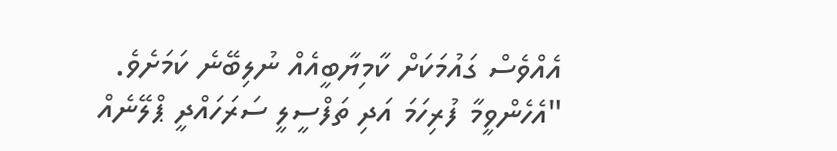އެއްވެސް ގައުމަކަށް ކާމިޔާބީއެއް ނުލިބޭނެ ކަމަށެވެ.
"އެހެންވީމާ ފުރިހަމަ އަދި ތަފްސީލީ ސަރަހައްދީ ޕްލޭނެއް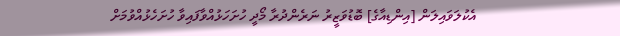އެކުލަވައިލަން [އިންޑިއާގެ] ބޮޑުވަޒީރު ނަރެންދުރާ މޯދީ ހުށަހަޅުއްވާފައިވާ ހުށަހެޅުއްވުމަށް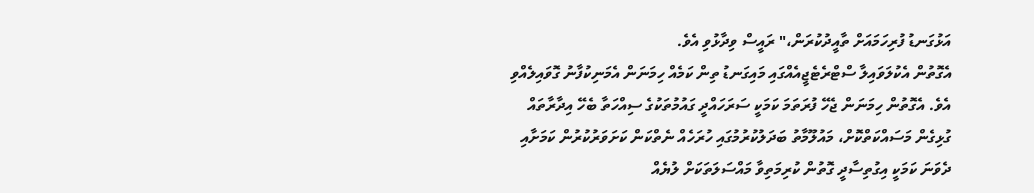އަޅުގަނޑު ފުރިހަމައަށް ތާއީދުކުރަން،" ރައީސް ވިދާޅުވި އެވެ.
އެގޮތުން އެކުލަވައިލާ ސްޓްރެޓެޖީއެއްގައި މައިގަނޑު ތިން ކަމެއް ހިމަނަން އެމަނިކުފާނު ގޮވައިލެއްވި އެވެ. އެގޮތުން ހިމަނަން ޖެހޭ ފުރަތަމަ ކަމަކީ ސަރަހައްދީ ގައުމުތަކުގެ ސިއްހަތާ ބެހޭ އިދާރާތައް ގުޅިގެން މަސައްކަތްކޮށް، މައުލޫމާތު ބަދަލުކުރުމުގައި ހުރަހެއް ނެތްކަން ކަށަވަރުކުރުން ކަމަށާއި ދެވަނަ ކަމަކީ އިގުތިސާދީ ގޮތުން ކުރިމަތިވާ މައްސަލަތަކަށް ލުޔެއް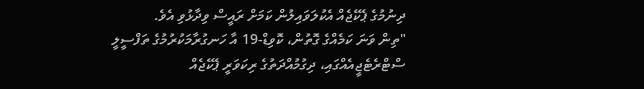ދިނުމުގެ ޕެކޭޖެއް އެކުލަވައިލުން ކަމަށް ރައީސް ވިދާޅުވި އެވެ.
"ތިން ވަނަ ކަމެއްގެ ގޮތުން، ކޮވިޑް-19 އާ ހަނގުރާމަކުރުމުގެ ތަފްސީލީ ސްޓްރެޓެޖީއެއްގައި، ދިގުމުއްދަތުގެ ރިކަވަރީ ޕެކޭޖެއް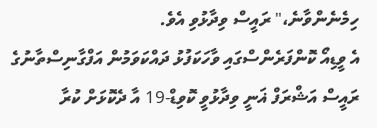ހިމެނެންވާނެ،" ރައީސް ވިދާޅުވި އެވެ.
އެ ވީޑިއޯ ކޮންފަރެންސްގައި ވާހަކަފުޅު ދައްކަވަމުން އަފްގާނިސްތާނުގެ ރައީސް އަޝްރަފް ޣަނީ ވިދާޅުވީ ކޮވިޑް-19 އާ ދެކޮޅަށް ކުރާ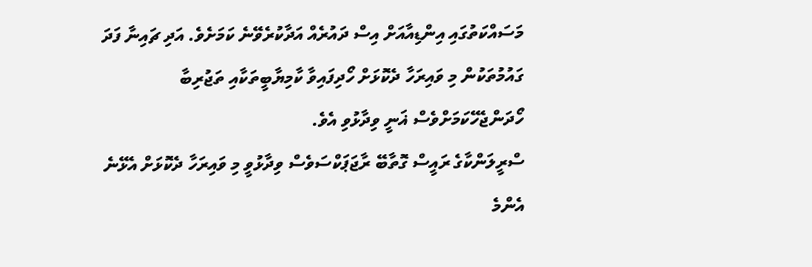މަސައްކަތުގައި އިންޑިއާއަށް އިސް ދައުރެއް އަދާކުރެވޭނެ ކަމަށެވެ. އަދި ޗައިނާ ފަދަ ގައުމުތަކުން މި ވައިރަހާ ދެކޮޅަށް ހޯދިފައިވާ ކާމިޔާބީތަކާއި ތަޖުރިބާ ހޯދަންޖެހޭކަމަށްވެސް ޣަނީ ވިދާޅުވި އެވެ.
ސްރީލަންކާގެ ރައީސް ގޮތާބޭ ރާޖަޕަކްސަވެސް ވިދާޅުވީ މި ވައިރަހާ ދެކޮޅަށް އެޅޭނެ އެންމެ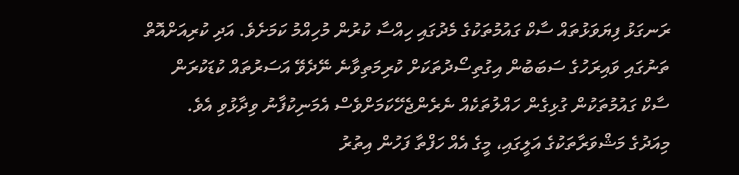ރަނގަޅު ފިޔަވަޅުތައް ސާކް ގައުމުތަކުގެ މެދުގައި ހިއްސާ ކުރުން މުހިއްމު ކަމަށެވެ. އަދި ކުރިއަށްއޮތް ތަނުގައި ވައިރަހުގެ ސަބަބުން އިގުތިސޯދުތަކަށް ކުރިމަތިވާނެ ނޭދެވޭ އަސަރުތައް ކުޑަކުރަން ސާކް ގައުމުތަކުން ގުޅިގެން ހައްލުތަކެއް ނެރެންޖެހޭކަމަށްވެސް އެމަނިކުފާނު ވިދާޅުވި އެވެ.
މިއަދުގެ މަޝްވަރާތަކުގެ އަލީގައި، މީގެ އެއް ހަފްތާ ފަހުން އިތުރު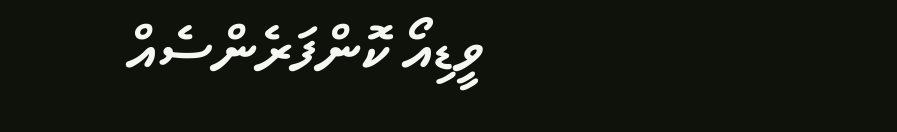ވީޑިއޯ ކޮންފަރެންސެއް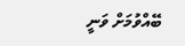ބޭއްވުމަށް ވަނީ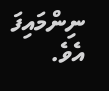ނިންމައިފަ އެވެ.